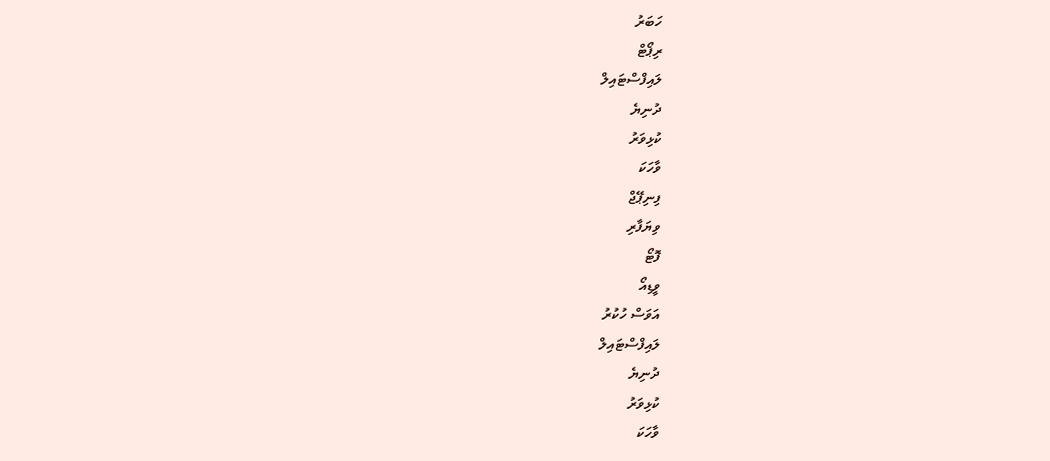ހަބަރު
ރިޕޯޓް
ލައިފްސްޓައިލް
ދުނިޔެ
ކުޅިވަރު
ވާހަކަ
ފިނިޕޭޖް
ވިޔަފާރި
ފޮޓޯ
ވީޑިއޯ
އަވަސް ހުކުރު
ލައިފްސްޓައިލް
ދުނިޔެ
ކުޅިވަރު
ވާހަކަ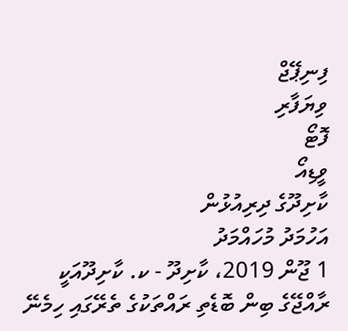ފިނިޕޭޖް
ވިޔަފާރި
ފޮޓޯ
ވީޑިއޯ
ކާށިދޫގެ ދިރިއުޅުން
އަހުމަދު މުހައްމަދު
1 ޖޫން 2019، ކާށިދޫ - ކ. ކާށިދޫއަކީ ރާއްޖޭގެ ބިން ބޮޑެތި ރައްތަކުގެ ތެރޭގައި ހިމެނޭ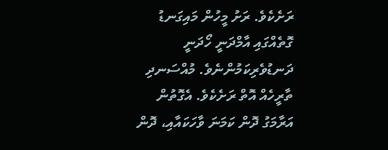ރަށެކެވެ. ރަށު މީހުން މައިގަނޑު ގޮތެއްގައި އާމްދަނީ ހޯދަނީ ދަނޑުވެރިކަމުންނެވެ. މުއްސަނދި ތާރީހެއް އޮތް ރަށެކެވެ. އެގޮތުން އަރާމަގު ދޮން ކަމަނަ ވާހަކައާއި، ދޮން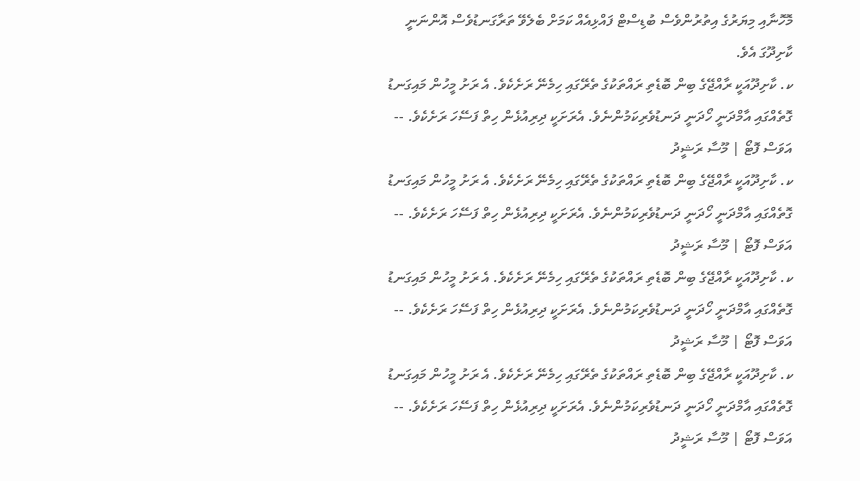މޮހޮނާއި މިޔަރުގެ އިތުރުންވެސް ބުޑިސްޓް ފައްޅިއެއް ކަމަށް ބެލެވޭ ތަރާގަނޑުވެސް އޮންނަނީ ކާށިދޫގަ އެވެ.
ކ. ކާށިދޫއަކީ ރާއްޖޭގެ ބިން ބޮޑެތި ރައްތަކުގެ ތެރޭގައި ހިމެނޭ ރަށެކެވެ. އެ ރަށު މީހުން މައިގަނޑު ގޮތެއްގައި އާމްދަނީ ހޯދަނީ ދަނޑުވެރިކަމުންނެވެ. އެރަށަކީ ދިރިއުޅެން ހިތް ފަސޭހަ ރަށެކެވެ. -- އަވަސް ފޮޓޯ | މޫސާ ރަޝީދު
ކ. ކާށިދޫއަކީ ރާއްޖޭގެ ބިން ބޮޑެތި ރައްތަކުގެ ތެރޭގައި ހިމެނޭ ރަށެކެވެ. އެ ރަށު މީހުން މައިގަނޑު ގޮތެއްގައި އާމްދަނީ ހޯދަނީ ދަނޑުވެރިކަމުންނެވެ. އެރަށަކީ ދިރިއުޅެން ހިތް ފަސޭހަ ރަށެކެވެ. -- އަވަސް ފޮޓޯ | މޫސާ ރަޝީދު
ކ. ކާށިދޫއަކީ ރާއްޖޭގެ ބިން ބޮޑެތި ރައްތަކުގެ ތެރޭގައި ހިމެނޭ ރަށެކެވެ. އެ ރަށު މީހުން މައިގަނޑު ގޮތެއްގައި އާމްދަނީ ހޯދަނީ ދަނޑުވެރިކަމުންނެވެ. އެރަށަކީ ދިރިއުޅެން ހިތް ފަސޭހަ ރަށެކެވެ. -- އަވަސް ފޮޓޯ | މޫސާ ރަޝީދު
ކ. ކާށިދޫއަކީ ރާއްޖޭގެ ބިން ބޮޑެތި ރައްތަކުގެ ތެރޭގައި ހިމެނޭ ރަށެކެވެ. އެ ރަށު މީހުން މައިގަނޑު ގޮތެއްގައި އާމްދަނީ ހޯދަނީ ދަނޑުވެރިކަމުންނެވެ. އެރަށަކީ ދިރިއުޅެން ހިތް ފަސޭހަ ރަށެކެވެ. -- އަވަސް ފޮޓޯ | މޫސާ ރަޝީދު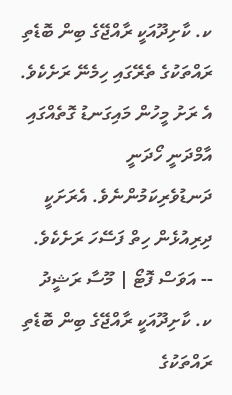ކ. ކާށިދޫއަކީ ރާއްޖޭގެ ބިން ބޮޑެތި ރައްތަކުގެ ތެރޭގައި ހިމެނޭ ރަށެކެވެ. އެ ރަށު މީހުން މައިގަނޑު ގޮތެއްގައި އާމްދަނީ ހޯދަނީ ދަނޑުވެރިކަމުންނެވެ. އެރަށަކީ ދިރިއުޅެން ހިތް ފަސޭހަ ރަށެކެވެ. -- އަވަސް ފޮޓޯ | މޫސާ ރަޝީދު
ކ. ކާށިދޫއަކީ ރާއްޖޭގެ ބިން ބޮޑެތި ރައްތަކުގެ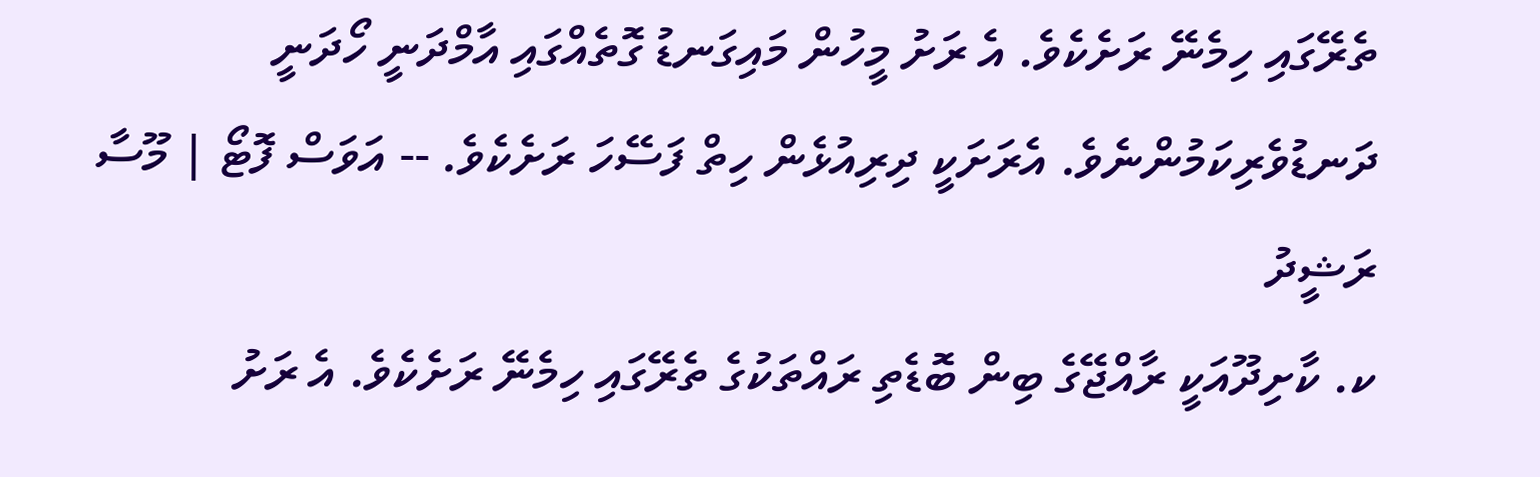ތެރޭގައި ހިމެނޭ ރަށެކެވެ. އެ ރަށު މީހުން މައިގަނޑު ގޮތެއްގައި އާމްދަނީ ހޯދަނީ ދަނޑުވެރިކަމުންނެވެ. އެރަށަކީ ދިރިއުޅެން ހިތް ފަސޭހަ ރަށެކެވެ. -- އަވަސް ފޮޓޯ | މޫސާ ރަޝީދު
ކ. ކާށިދޫއަކީ ރާއްޖޭގެ ބިން ބޮޑެތި ރައްތަކުގެ ތެރޭގައި ހިމެނޭ ރަށެކެވެ. އެ ރަށު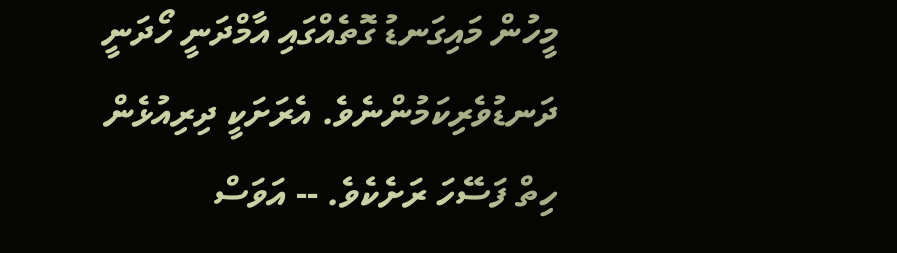މީހުން މައިގަނޑު ގޮތެއްގައި އާމްދަނީ ހޯދަނީ ދަނޑުވެރިކަމުންނެވެ. އެރަށަކީ ދިރިއުޅެން ހިތް ފަސޭހަ ރަށެކެވެ. -- އަވަސް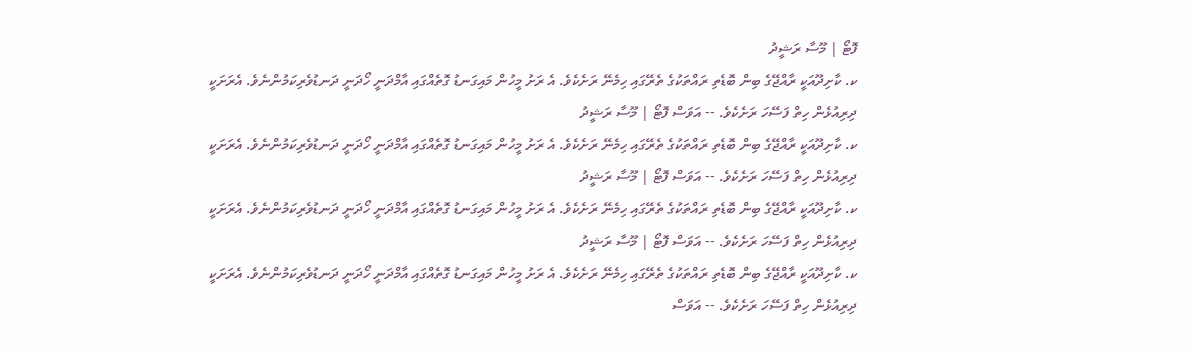ފޮޓޯ | މޫސާ ރަޝީދު
ކ. ކާށިދޫއަކީ ރާއްޖޭގެ ބިން ބޮޑެތި ރައްތަކުގެ ތެރޭގައި ހިމެނޭ ރަށެކެވެ. އެ ރަށު މީހުން މައިގަނޑު ގޮތެއްގައި އާމްދަނީ ހޯދަނީ ދަނޑުވެރިކަމުންނެވެ. އެރަށަކީ ދިރިއުޅެން ހިތް ފަސޭހަ ރަށެކެވެ. -- އަވަސް ފޮޓޯ | މޫސާ ރަޝީދު
ކ. ކާށިދޫއަކީ ރާއްޖޭގެ ބިން ބޮޑެތި ރައްތަކުގެ ތެރޭގައި ހިމެނޭ ރަށެކެވެ. އެ ރަށު މީހުން މައިގަނޑު ގޮތެއްގައި އާމްދަނީ ހޯދަނީ ދަނޑުވެރިކަމުންނެވެ. އެރަށަކީ ދިރިއުޅެން ހިތް ފަސޭހަ ރަށެކެވެ. -- އަވަސް ފޮޓޯ | މޫސާ ރަޝީދު
ކ. ކާށިދޫއަކީ ރާއްޖޭގެ ބިން ބޮޑެތި ރައްތަކުގެ ތެރޭގައި ހިމެނޭ ރަށެކެވެ. އެ ރަށު މީހުން މައިގަނޑު ގޮތެއްގައި އާމްދަނީ ހޯދަނީ ދަނޑުވެރިކަމުންނެވެ. އެރަށަކީ ދިރިއުޅެން ހިތް ފަސޭހަ ރަށެކެވެ. -- އަވަސް ފޮޓޯ | މޫސާ ރަޝީދު
ކ. ކާށިދޫއަކީ ރާއްޖޭގެ ބިން ބޮޑެތި ރައްތަކުގެ ތެރޭގައި ހިމެނޭ ރަށެކެވެ. އެ ރަށު މީހުން މައިގަނޑު ގޮތެއްގައި އާމްދަނީ ހޯދަނީ ދަނޑުވެރިކަމުންނެވެ. އެރަށަކީ ދިރިއުޅެން ހިތް ފަސޭހަ ރަށެކެވެ. -- އަވަސް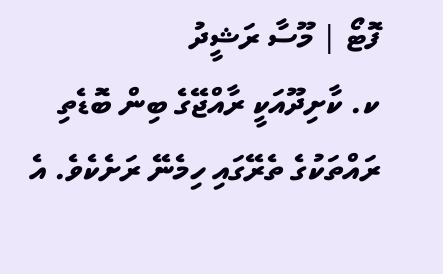ފޮޓޯ | މޫސާ ރަޝީދު
ކ. ކާށިދޫއަކީ ރާއްޖޭގެ ބިން ބޮޑެތި ރައްތަކުގެ ތެރޭގައި ހިމެނޭ ރަށެކެވެ. އެ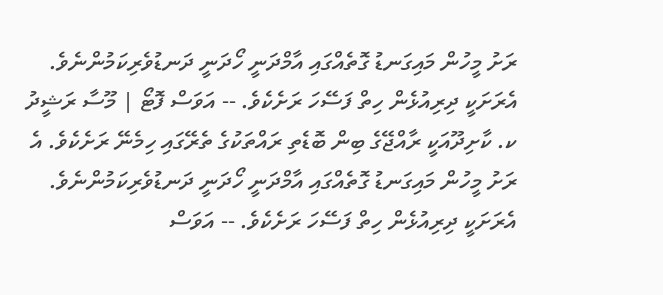ރަށު މީހުން މައިގަނޑު ގޮތެއްގައި އާމްދަނީ ހޯދަނީ ދަނޑުވެރިކަމުންނެވެ. އެރަށަކީ ދިރިއުޅެން ހިތް ފަސޭހަ ރަށެކެވެ. -- އަވަސް ފޮޓޯ | މޫސާ ރަޝީދު
ކ. ކާށިދޫއަކީ ރާއްޖޭގެ ބިން ބޮޑެތި ރައްތަކުގެ ތެރޭގައި ހިމެނޭ ރަށެކެވެ. އެ ރަށު މީހުން މައިގަނޑު ގޮތެއްގައި އާމްދަނީ ހޯދަނީ ދަނޑުވެރިކަމުންނެވެ. އެރަށަކީ ދިރިއުޅެން ހިތް ފަސޭހަ ރަށެކެވެ. -- އަވަސް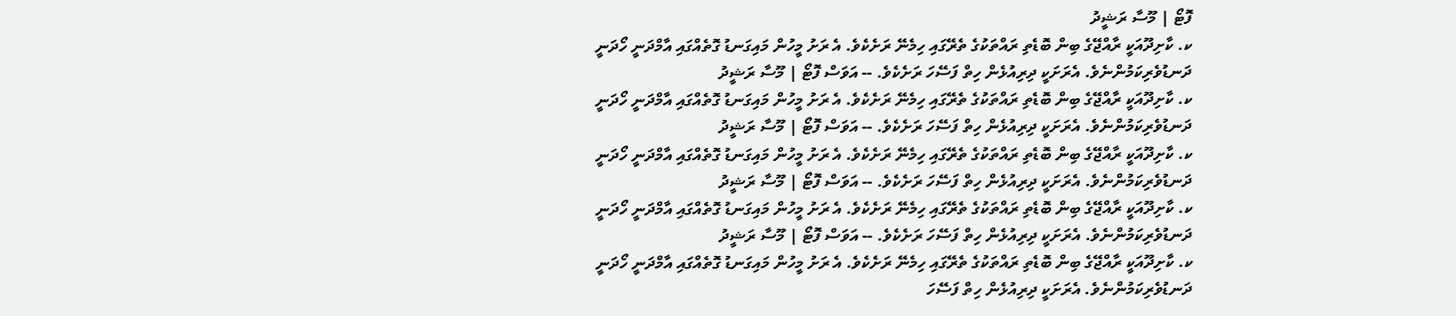ފޮޓޯ | މޫސާ ރަޝީދު
ކ. ކާށިދޫއަކީ ރާއްޖޭގެ ބިން ބޮޑެތި ރައްތަކުގެ ތެރޭގައި ހިމެނޭ ރަށެކެވެ. އެ ރަށު މީހުން މައިގަނޑު ގޮތެއްގައި އާމްދަނީ ހޯދަނީ ދަނޑުވެރިކަމުންނެވެ. އެރަށަކީ ދިރިއުޅެން ހިތް ފަސޭހަ ރަށެކެވެ. -- އަވަސް ފޮޓޯ | މޫސާ ރަޝީދު
ކ. ކާށިދޫއަކީ ރާއްޖޭގެ ބިން ބޮޑެތި ރައްތަކުގެ ތެރޭގައި ހިމެނޭ ރަށެކެވެ. އެ ރަށު މީހުން މައިގަނޑު ގޮތެއްގައި އާމްދަނީ ހޯދަނީ ދަނޑުވެރިކަމުންނެވެ. އެރަށަކީ ދިރިއުޅެން ހިތް ފަސޭހަ ރަށެކެވެ. -- އަވަސް ފޮޓޯ | މޫސާ ރަޝީދު
ކ. ކާށިދޫއަކީ ރާއްޖޭގެ ބިން ބޮޑެތި ރައްތަކުގެ ތެރޭގައި ހިމެނޭ ރަށެކެވެ. އެ ރަށު މީހުން މައިގަނޑު ގޮތެއްގައި އާމްދަނީ ހޯދަނީ ދަނޑުވެރިކަމުންނެވެ. އެރަށަކީ ދިރިއުޅެން ހިތް ފަސޭހަ ރަށެކެވެ. -- އަވަސް ފޮޓޯ | މޫސާ ރަޝީދު
ކ. ކާށިދޫއަކީ ރާއްޖޭގެ ބިން ބޮޑެތި ރައްތަކުގެ ތެރޭގައި ހިމެނޭ ރަށެކެވެ. އެ ރަށު މީހުން މައިގަނޑު ގޮތެއްގައި އާމްދަނީ ހޯދަނީ ދަނޑުވެރިކަމުންނެވެ. އެރަށަކީ ދިރިއުޅެން ހިތް ފަސޭހަ ރަށެކެވެ. -- އަވަސް ފޮޓޯ | މޫސާ ރަޝީދު
ކ. ކާށިދޫއަކީ ރާއްޖޭގެ ބިން ބޮޑެތި ރައްތަކުގެ ތެރޭގައި ހިމެނޭ ރަށެކެވެ. އެ ރަށު މީހުން މައިގަނޑު ގޮތެއްގައި އާމްދަނީ ހޯދަނީ ދަނޑުވެރިކަމުންނެވެ. އެރަށަކީ ދިރިއުޅެން ހިތް ފަސޭހަ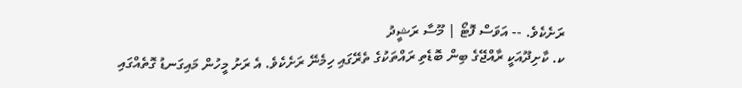ރަށެކެވެ. -- އަވަސް ފޮޓޯ | މޫސާ ރަޝީދު
ކ. ކާށިދޫއަކީ ރާއްޖޭގެ ބިން ބޮޑެތި ރައްތަކުގެ ތެރޭގައި ހިމެނޭ ރަށެކެވެ. އެ ރަށު މީހުން މައިގަނޑު ގޮތެއްގައި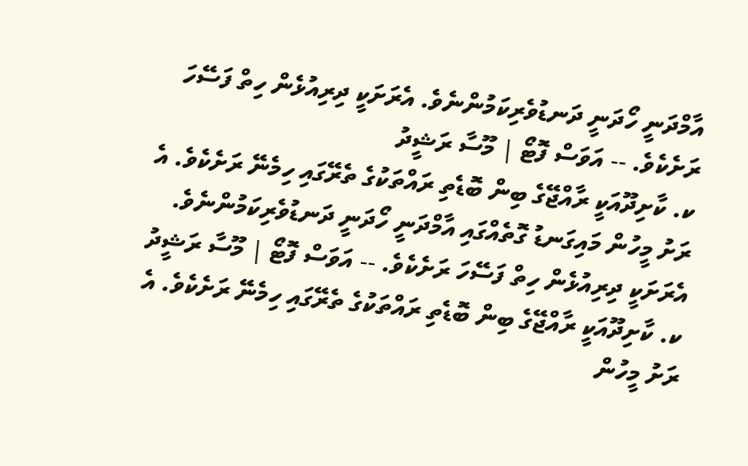އާމްދަނީ ހޯދަނީ ދަނޑުވެރިކަމުންނެވެ. އެރަށަކީ ދިރިއުޅެން ހިތް ފަސޭހަ ރަށެކެވެ. -- އަވަސް ފޮޓޯ | މޫސާ ރަޝީދު
ކ. ކާށިދޫއަކީ ރާއްޖޭގެ ބިން ބޮޑެތި ރައްތަކުގެ ތެރޭގައި ހިމެނޭ ރަށެކެވެ. އެ ރަށު މީހުން މައިގަނޑު ގޮތެއްގައި އާމްދަނީ ހޯދަނީ ދަނޑުވެރިކަމުންނެވެ. އެރަށަކީ ދިރިއުޅެން ހިތް ފަސޭހަ ރަށެކެވެ. -- އަވަސް ފޮޓޯ | މޫސާ ރަޝީދު
ކ. ކާށިދޫއަކީ ރާއްޖޭގެ ބިން ބޮޑެތި ރައްތަކުގެ ތެރޭގައި ހިމެނޭ ރަށެކެވެ. އެ ރަށު މީހުން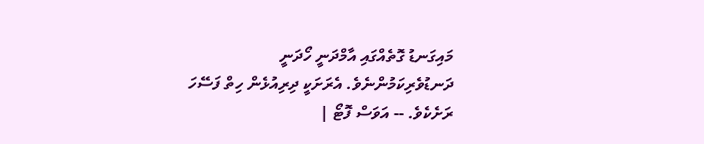މައިގަނޑު ގޮތެއްގައި އާމްދަނީ ހޯދަނީ ދަނޑުވެރިކަމުންނެވެ. އެރަށަކީ ދިރިއުޅެން ހިތް ފަސޭހަ ރަށެކެވެ. -- އަވަސް ފޮޓޯ |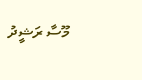މޫސާ ރަޝީދު